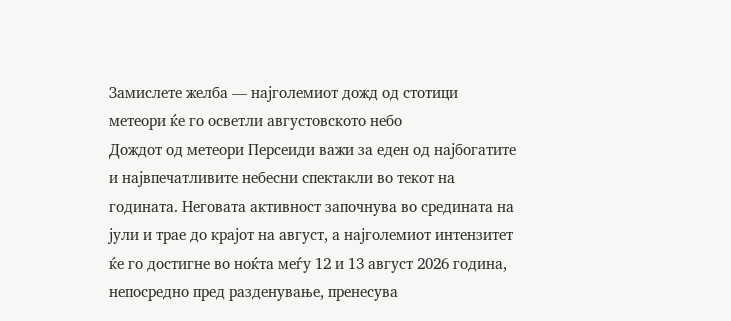Замислете желба — најголемиот дожд од стотици метеори ќе го осветли августовското небо
Дождот од метеори Персеиди важи за еден од најбогатите и највпечатливите небесни спектакли во текот на годината. Неговата активност започнува во средината на јули и трае до крајот на август, а најголемиот интензитет ќе го достигне во ноќта меѓу 12 и 13 август 2026 година, непосредно пред разденување, пренесува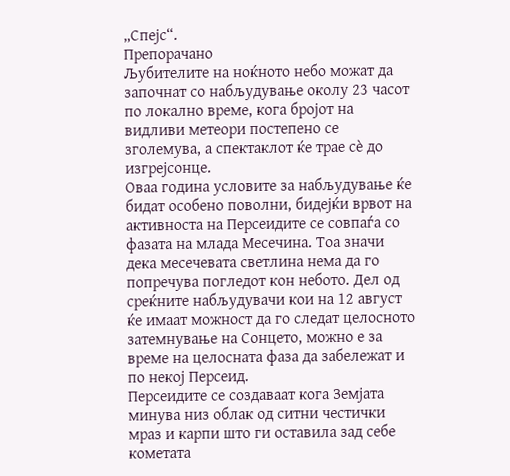„Спејс“.
Препорачано
Љубителите на ноќното небо можат да започнат со набљудување околу 23 часот по локално време, кога бројот на видливи метеори постепено се зголемува, а спектаклот ќе трае сè до изгрејсонце.
Оваа година условите за набљудување ќе бидат особено поволни, бидејќи врвот на активноста на Персеидите се совпаѓа со фазата на млада Месечина. Тоа значи дека месечевата светлина нема да го попречува погледот кон небото. Дел од среќните набљудувачи кои на 12 август ќе имаат можност да го следат целосното затемнување на Сонцето, можно е за време на целосната фаза да забележат и по некој Персеид.
Персеидите се создаваат кога Земјата минува низ облак од ситни честички мраз и карпи што ги оставила зад себе кометата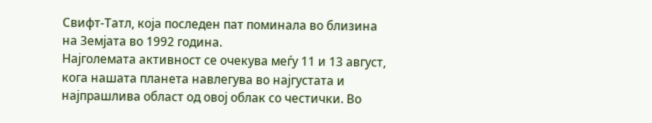Свифт-Татл, која последен пат поминала во близина на Земјата во 1992 година.
Најголемата активност се очекува меѓу 11 и 13 август, кога нашата планета навлегува во најгустата и најпрашлива област од овој облак со честички. Во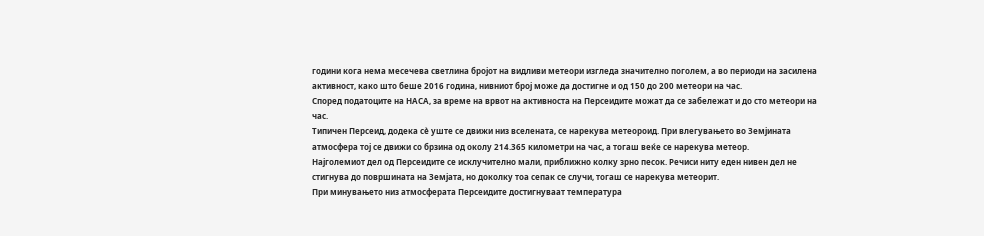години кога нема месечева светлина бројот на видливи метеори изгледа значително поголем, а во периоди на засилена активност, како што беше 2016 година, нивниот број може да достигне и од 150 до 200 метеори на час.
Според податоците на НАСА, за време на врвот на активноста на Персеидите можат да се забележат и до сто метеори на час.
Типичен Персеид, додека сè уште се движи низ вселената, се нарекува метеороид. При влегувањето во Земјината атмосфера тој се движи со брзина од околу 214.365 километри на час, а тогаш веќе се нарекува метеор.
Најголемиот дел од Персеидите се исклучително мали, приближно колку зрно песок. Речиси ниту еден нивен дел не стигнува до површината на Земјата, но доколку тоа сепак се случи, тогаш се нарекува метеорит.
При минувањето низ атмосферата Персеидите достигнуваат температура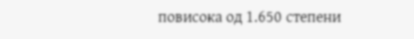повисока од 1.650 степени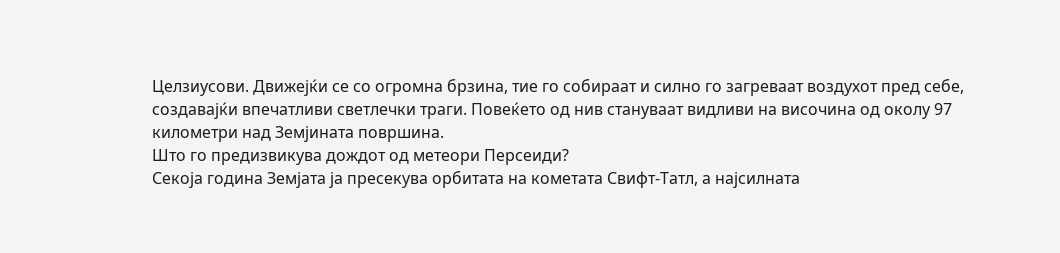Целзиусови. Движејќи се со огромна брзина, тие го собираат и силно го загреваат воздухот пред себе, создавајќи впечатливи светлечки траги. Повеќето од нив стануваат видливи на височина од околу 97 километри над Земјината површина.
Што го предизвикува дождот од метеори Персеиди?
Секоја година Земјата ја пресекува орбитата на кометата Свифт-Татл, а најсилната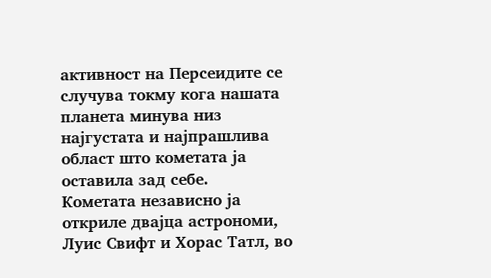активност на Персеидите се случува токму кога нашата планета минува низ најгустата и најпрашлива област што кометата ја оставила зад себе.
Кометата независно ја откриле двајца астрономи, Луис Свифт и Хорас Татл, во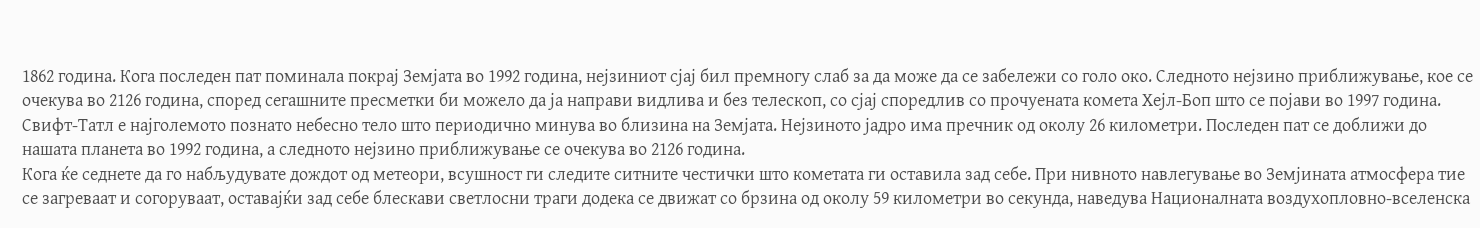1862 година. Кога последен пат поминала покрај Земјата во 1992 година, нејзиниот сјај бил премногу слаб за да може да се забележи со голо око. Следното нејзино приближување, кое се очекува во 2126 година, според сегашните пресметки би можело да ја направи видлива и без телескоп, со сјај споредлив со прочуената комета Хејл-Боп што се појави во 1997 година.
Свифт-Татл е најголемото познато небесно тело што периодично минува во близина на Земјата. Нејзиното јадро има пречник од околу 26 километри. Последен пат се доближи до нашата планета во 1992 година, а следното нејзино приближување се очекува во 2126 година.
Кога ќе седнете да го набљудувате дождот од метеори, всушност ги следите ситните честички што кометата ги оставила зад себе. При нивното навлегување во Земјината атмосфера тие се загреваат и согоруваат, оставајќи зад себе блескави светлосни траги додека се движат со брзина од околу 59 километри во секунда, наведува Националната воздухопловно-вселенска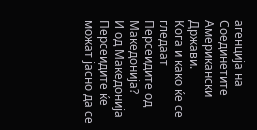агенција на Соединетите Американски Држави.
Кога и како ќе се гледаат Персеидите од Македонија?
И од Македонија Персеидите ќе можат јасно да се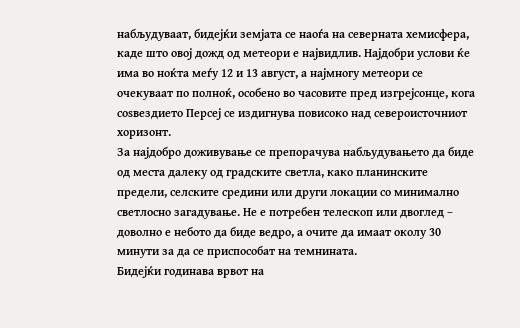набљудуваат, бидејќи земјата се наоѓа на северната хемисфера, каде што овој дожд од метеори е највидлив. Најдобри услови ќе има во ноќта меѓу 12 и 13 август, а најмногу метеори се очекуваат по полноќ, особено во часовите пред изгрејсонце, кога соѕвездието Персеј се издигнува повисоко над североисточниот хоризонт.
За најдобро доживување се препорачува набљудувањето да биде од места далеку од градските светла, како планинските предели, селските средини или други локации со минимално светлосно загадување. Не е потребен телескоп или двоглед – доволно е небото да биде ведро, а очите да имаат околу 30 минути за да се приспособат на темнината.
Бидејќи годинава врвот на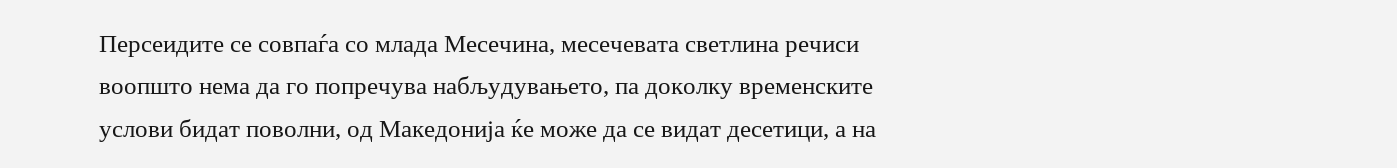Персеидите се совпаѓа со млада Месечина, месечевата светлина речиси воопшто нема да го попречува набљудувањето, па доколку временските услови бидат поволни, од Македонија ќе може да се видат десетици, а на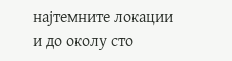најтемните локации и до околу сто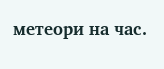метеори на час.